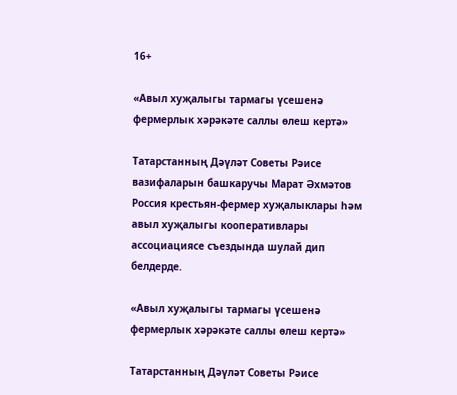16+

«Авыл хуҗалыгы тармагы үсешенә фермерлык хәрәкәте саллы өлеш кертә»

Татарстанның Дәүләт Советы Рәисе вазифаларын башкаручы Марат Әхмәтов Россия крестьян-фермер хуҗалыклары һәм авыл хуҗалыгы кооперативлары ассоциациясе съездында шулай дип белдерде.

«Авыл хуҗалыгы тармагы үсешенә фермерлык хәрәкәте саллы өлеш кертә»

Татарстанның Дәүләт Советы Рәисе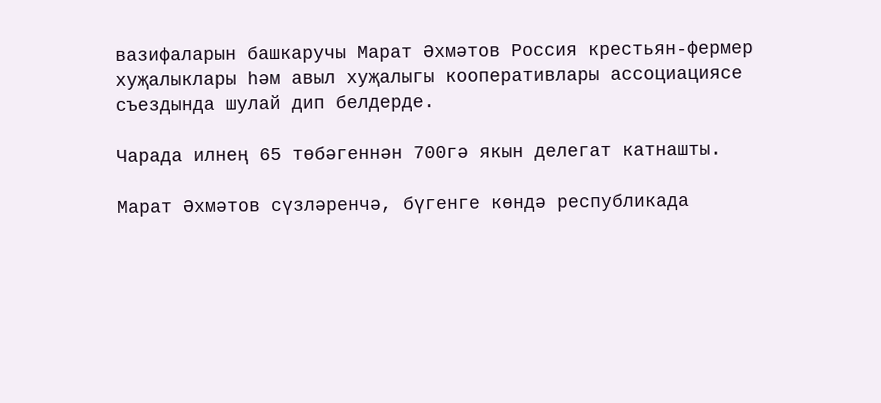вазифаларын башкаручы Марат Әхмәтов Россия крестьян-фермер хуҗалыклары һәм авыл хуҗалыгы кооперативлары ассоциациясе съездында шулай дип белдерде.

Чарада илнең 65 төбәгеннән 700гә якын делегат катнашты.

Марат Әхмәтов сүзләренчә, бүгенге көндә республикада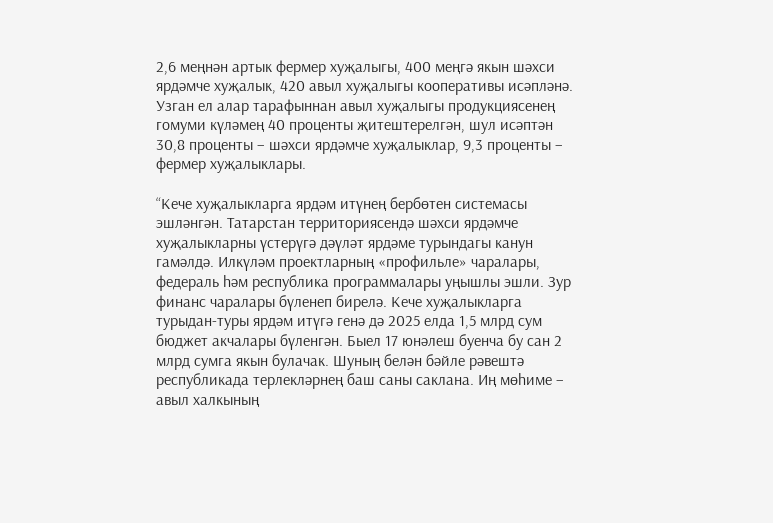2,6 меңнән артык фермер хуҗалыгы, 400 меңгә якын шәхси ярдәмче хуҗалык, 420 авыл хуҗалыгы кооперативы исәпләнә. Узган ел алар тарафыннан авыл хуҗалыгы продукциясенең гомуми күләмең 40 проценты җитештерелгән, шул исәптән 30,8 проценты – шәхси ярдәмче хуҗалыклар, 9,3 проценты – фермер хуҗалыклары.

“Кече хуҗалыкларга ярдәм итүнең бербөтен системасы эшләнгән. Татарстан территориясендә шәхси ярдәмче хуҗалыкларны үстерүгә дәүләт ярдәме турындагы канун гамәлдә. Илкүләм проектларның «профильле» чаралары, федераль һәм республика программалары уңышлы эшли. Зур финанс чаралары бүленеп бирелә. Кече хуҗалыкларга турыдан-туры ярдәм итүгә генә дә 2025 елда 1,5 млрд сум бюджет акчалары бүленгән. Быел 17 юнәлеш буенча бу сан 2 млрд сумга якын булачак. Шуның белән бәйле рәвештә республикада терлекләрнең баш саны саклана. Иң мөһиме – авыл халкының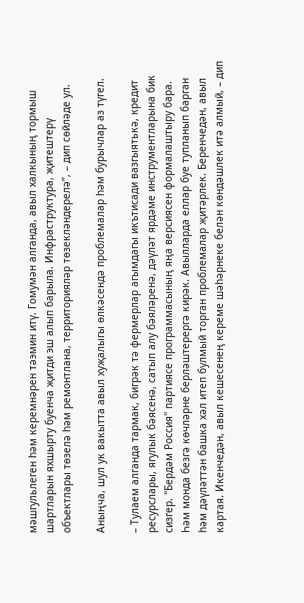мәшгульлеген һәм керемнәрен тәэмин итү. Гомумән алганда, авыл халкының тормыш шартларын яхшырту буенча җитди эш алып барыла. Инфраструктура, җитештерү объектлары төзелә һәм ремонтлана, территорияләр төзекләндерелә”, – дип сөйләде ул.

Аныңча, шул ук вакытта авыл хуҗалыгы өлкәсендә проблемалар һәм бурычлар аз түгел.

– Тулаем алганда тармак, бигрәк тә фермерлар агымдагы икътисади вазгыятькә, кредит ресурслары, ягулык бәясенә, сатып алу бәяләренә, дәүләт ярдәме инструментларына бик сизгер. "Бердәм Россия" партиясе программасының яңа версиясен формалаштыру бара. Һәм монда безгә көчләрне берләштерергә кирәк. Авылларда еллар буе тупланып барган һәм дәүләттән башка хәл итеп булмый торган проблемалар җитәрлек. Беренчедән, авыл картая. Икенчедән, авыл кешесенең кереме шәһәрнеке белән көндәшлек итә алмый, – дип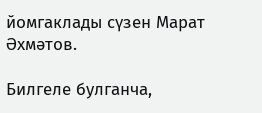йомгаклады сүзен Марат Әхмәтов.

Билгеле булганча,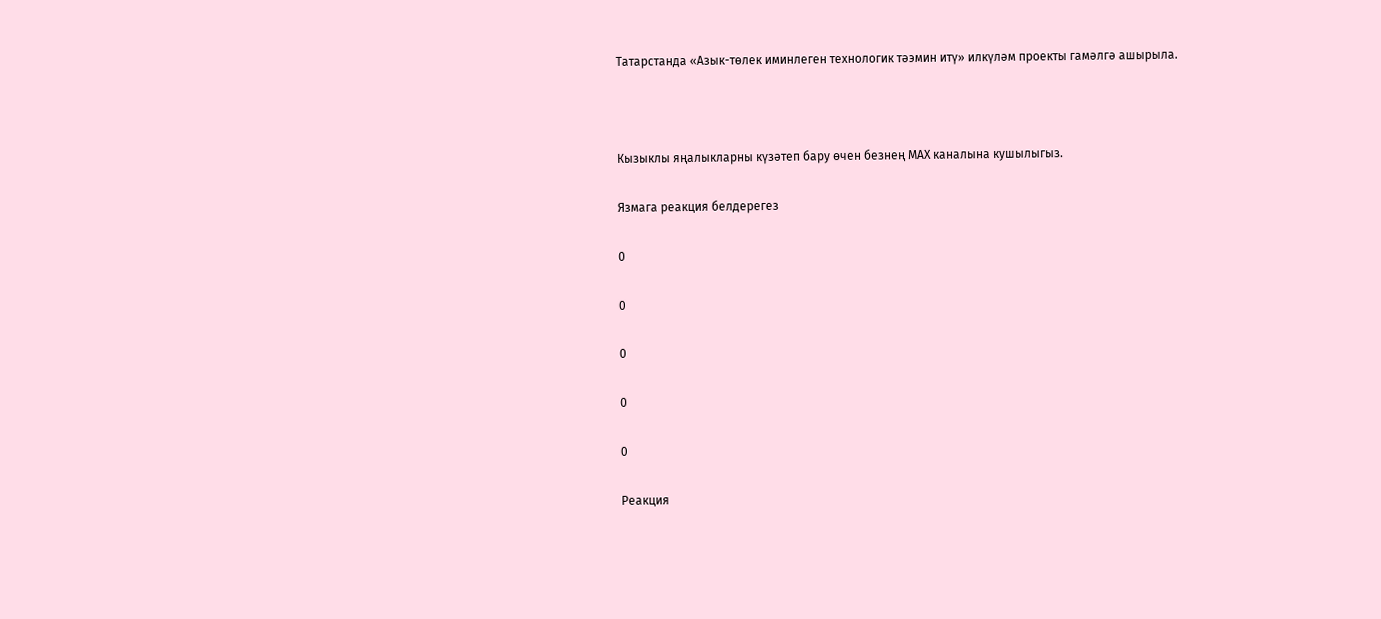Татарстанда «Азык-төлек иминлеген технологик тәэмин итү» илкүләм проекты гамәлгә ашырыла.



Кызыклы яңалыкларны күзәтеп бару өчен безнең МАХ каналына кушылыгыз.

Язмага реакция белдерегез

0

0

0

0

0

Реакция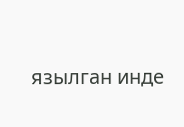язылган инде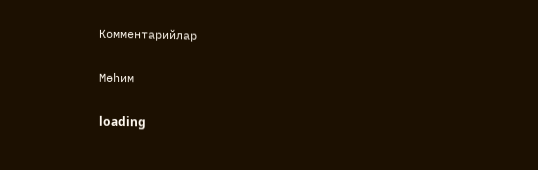Комментарийлар

Мөһим

loading